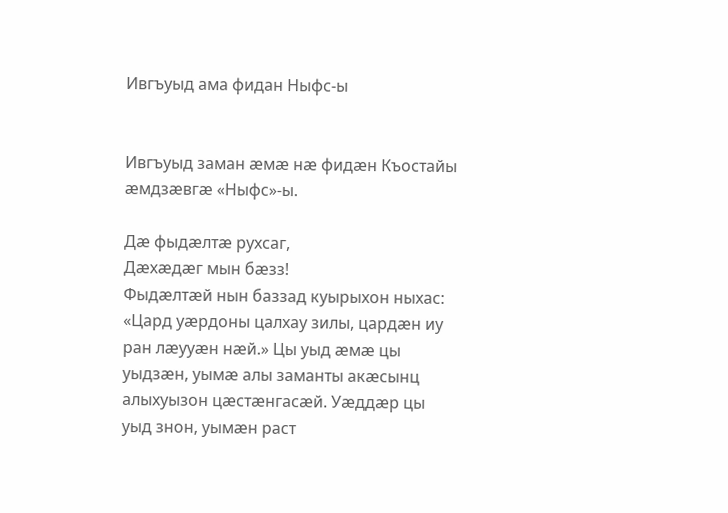Ивгъуыд ама фидан Ныфс-ы


Ивгъуыд заман æмæ нæ фидæн Къостайы æмдзæвгæ «Ныфс»-ы.

Дæ фыдæлтæ рухсаг,
Дæхæдæг мын бæзз!
Фыдæлтæй нын баззад куырыхон ныхас: «Цард уæрдоны цалхау зилы, цардæн иу ран лæууæн нæй.» Цы уыд æмæ цы уыдзæн, уымæ алы заманты акæсынц алыхуызон цæстæнгасæй. Уæддæр цы уыд знон, уымæн раст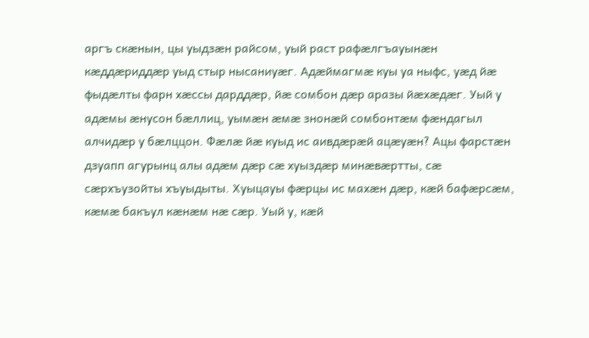аргъ скæнын, цы уыдзæн райсом, уый раст рафæлгъауынæн кæддæриддæр уыд стыр нысаниуæг. Адæймагмæ куы уа ныфс, уæд йæ фыдæлты фарн хæссы дарддæр, йæ сомбон дæр аразы йæхæдæг. Уый у адæмы æнусон бæллиц, уымæн æмæ знонæй сомбонтæм фæндагыл алчидæр у бæлццон. Фæлæ йæ куыд ис аивдæрæй ацæуæн? Ацы фарстæн дзуапп агурынц алы адæм дæр сæ хуыздæр минæвæртты, сæ сæрхъузойты хъуыдыты. Хуыцауы фæрцы ис махæн дæр, кæй бафæрсæм, кæмæ бакъул кæнæм нæ сæр. Уый у, кæй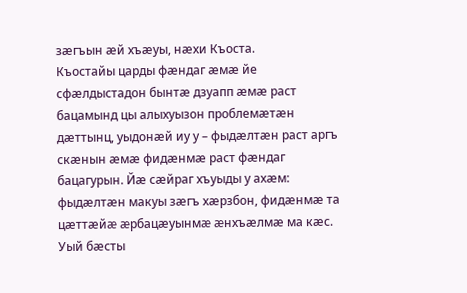зæгъын æй хъæуы, нæхи Къоста.
Къостайы царды фæндаг æмæ йе сфæлдыстадон бынтæ дзуапп æмæ раст бацамынд цы алыхуызон проблемæтæн дæттынц, уыдонæй иу у – фыдæлтæн раст аргъ скæнын æмæ фидæнмæ раст фæндаг бацагурын. Йæ сæйраг хъуыды у ахæм: фыдæлтæн макуы зæгъ хæрзбон, фидæнмæ та цæттæйæ æрбацæуынмæ æнхъæлмæ ма кæс. Уый бæсты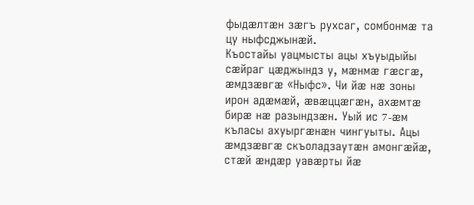фыдæлтæн зæгъ рухсаг, сомбонмæ та цу ныфсджынæй.
Къостайы уацмысты ацы хъуыдыйы сæйраг цæджындз у, мæнмæ гæсгæ, æмдзæвгæ «Ныфс». Чи йæ нæ зоны ирон адæмæй, æвæццæгæн, ахæмтæ бирæ нæ разындзæн. Уый ис 7-æм къласы ахуыргæнæн чингуыты. Ацы æмдзæвгæ скъоладзаутæн амонгæйæ, стæй æндæр уавæрты йæ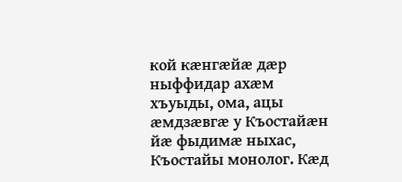кой кæнгæйæ дæр ныффидар ахæм хъуыды, ома, ацы æмдзæвгæ у Къостайæн йæ фыдимæ ныхас, Къостайы монолог. Кæд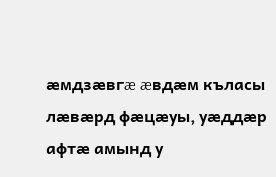æмдзæвгæ æвдæм къласы лæвæрд фæцæуы, уæддæр афтæ амынд у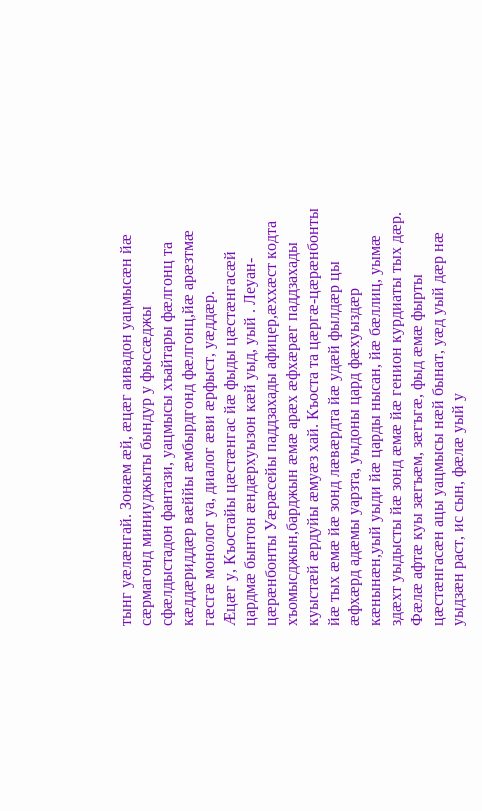тынг уæлæнгай. Зонæм æй, æцæг аивадон уацмысæн йæ сæрмагонд миниуджыты бындур у фыссæджы сфæлдыстадон фантази, уацмысы хъайтары фæлгонц та кæддæриддæр вæййы æмбырдгонд фæлгонц,йæ арæзтмæ гæсгæ монолог уа, диалог æви æрфыст, уæддæр.
Æцæг у, Къостайы цæстæнгас йæ фыды цæстæнгасæй цардмæ бынтон æндæрхуызон кæй уыд, уый . Леуан-цæрæнбонты Уæрæсейы паддзахады афицер,æххæст кодта хъомысджын,барджын æмæ арæх æфхæрæг паддзахады куыстæй æрдуйы æмуæз хай. Къоста та цæргæ-цæрæнбонты йæ тых æмæ йæ зонд лæвæрдта йæ удæй фылдæр цы æфхæрд адæмы уарзта, уыдоны цард фæхуыздæр кæнынæн,уый уыди йæ царды нысан, йæ бæллиц, уымæ здæхт уыдысты йæ зонд æмæ йæ генион курдиаты тых дæр. Фæлæ афтæ куы зæгъæм, зæгъгæ, фыд æмæ фырты цæстæнгасæн ацы уацмысы нæй бынат, уæд уый дæр нæ уыдзæн раст, ис сын, фæлæ уый у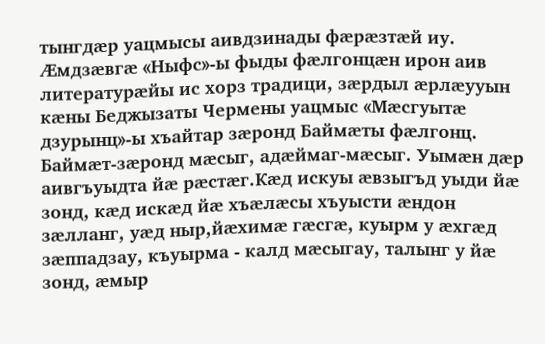тынгдæр уацмысы аивдзинады фæрæзтæй иу. Æмдзæвгæ «Ныфс»-ы фыды фæлгонцæн ирон аив литературæйы ис хорз традици, зæрдыл æрлæууын кæны Беджызаты Чермены уацмыс «Мæсгуытæ дзурынц»-ы хъайтар зæронд Баймæты фæлгонц. Баймæт-зæронд мæсыг, адæймаг-мæсыг. Уымæн дæр аивгъуыдта йæ рæстæг.Кæд искуы æвзыгъд уыди йæ зонд, кæд искæд йæ хъæлæсы хъуысти æндон зæлланг, уæд ныр,йæхимæ гæсгæ, куырм у æхгæд зæппадзау, къуырма - калд мæсыгау, талынг у йæ зонд, æмыр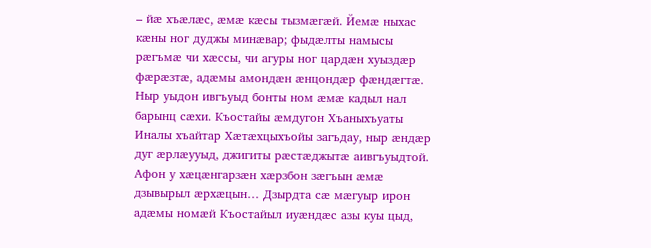– йæ хъæлæс, æмæ кæсы тызмæгæй. Йемæ ныхас кæны ног дуджы минæвар; фыдæлты намысы рæгъмæ чи хæссы, чи агуры ног цардæн хуыздæр фæрæзтæ, адæмы амондæн æнцондæр фæндæгтæ. Ныр уыдон ивгъуыд бонты ном æмæ кадыл нал барынц сæхи. Къостайы æмдугон Хъаныхъуаты Иналы хъайтар Хæтæхцыхъойы загъдау, ныр æндæр дуг æрлæууыд, джигиты рæстæджытæ аивгъуыдтой. Афон у хæцæнгарзæн хæрзбон зæгъын æмæ дзывырыл æрхæцын… Дзырдта сæ мæгуыр ирон адæмы номæй Къостайыл иуæндæс азы куы цыд,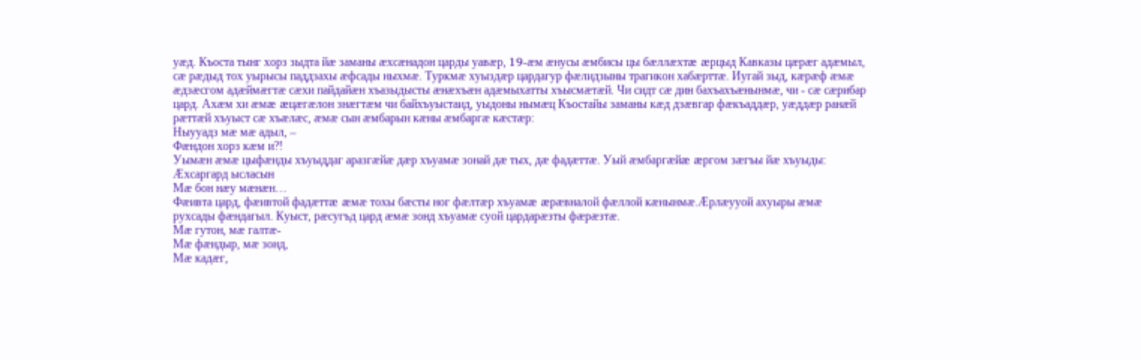уæд. Къоста тынг хорз зыдта йæ заманы æхсæнадон царды уавæр, 19-æм æнусы æмбисы цы бæллæхтæ æрцыд Кавказы цæрæг адæмыл, сæ рæдыд тох уырысы паддзахы æфсады ныхмæ. Туркмæ хуыздæр цардагур фæлидзыны трагикон хабæрттæ. Иугай зыд, кæрæф æмæ æдзæсгом адæймæгтæ сæхи пайдайæн хъазыдысты æнæхъæн адæмыхатты хъысмæтæй. Чи сидт сæ дин бахъахъæнынмæ, чи - сæ сæрибар цард. Ахæм хи æмæ æцæгæлон знæгтæм чи байхъуыстаид, уыдоны нымæц Къостайы заманы кæд дзæвгар фæкъаддæр, уæддæр ранæй рæттæй хъуыст сæ хъæлæс, æмæ сын æмбарын кæны æмбаргæ кæстæр:
Ныууадз мæ мæ адыл, –
Фæндон хорз кæм и?!
Уымæн æмæ цыфæнды хъуыддаг аразгæйæ дæр хъуамæ зонай дæ тых, дæ фадæттæ. Уый æмбаргæйæ æргом зæгъы йæ хъуыды:
Æхсаргард ысласын
Мæ бон нæу мæнæн…
Фæивта цард, фæивтой фадæттæ æмæ тохы бæсты ног фæлтæр хъуамæ æрæвналой фæллой кæнынмæ.Æрлæууой ахуыры æмæ рухсады фæндагыл. Куыст, рæсугъд цард æмæ зонд хъуамæ суой цардарæзты фæрæзтæ.
Мæ гутон, мæ галтæ-
Мæ фæндыр, мæ зонд,
Мæ кадæг,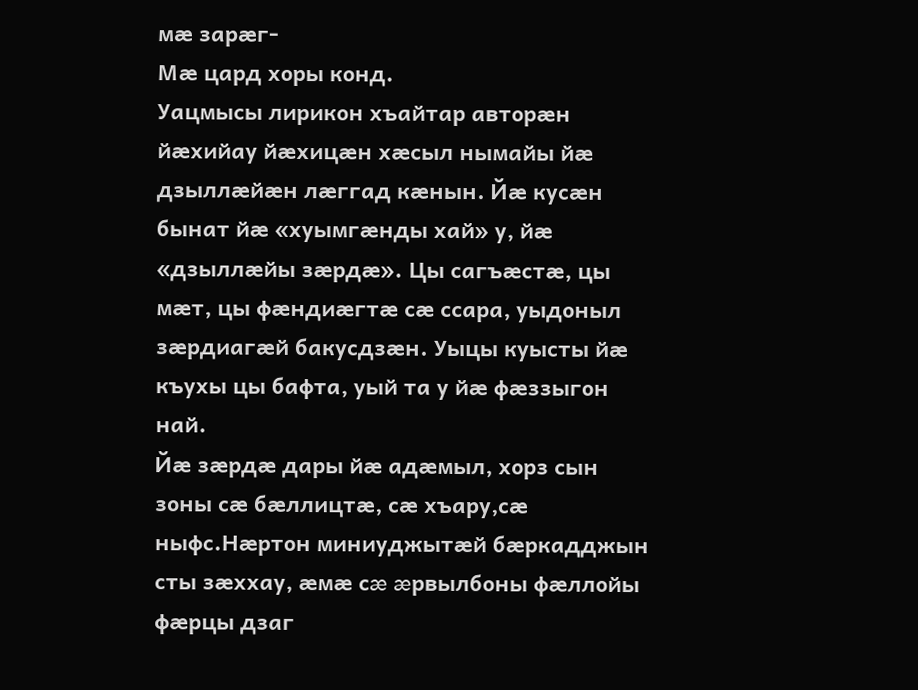мæ зарæг-
Мæ цард хоры конд.
Уацмысы лирикон хъайтар авторæн йæхийау йæхицæн хæсыл нымайы йæ дзыллæйæн лæггад кæнын. Йæ кусæн бынат йæ «хуымгæнды хай» у, йæ «дзыллæйы зæрдæ». Цы сагъæстæ, цы мæт, цы фæндиæгтæ сæ ссара, уыдоныл зæрдиагæй бакусдзæн. Уыцы куысты йæ къухы цы бафта, уый та у йæ фæззыгон най.
Йæ зæрдæ дары йæ адæмыл, хорз сын зоны сæ бæллицтæ, сæ хъару,сæ ныфс.Нæртон миниуджытæй бæркадджын сты зæххау, æмæ сæ æрвылбоны фæллойы фæрцы дзаг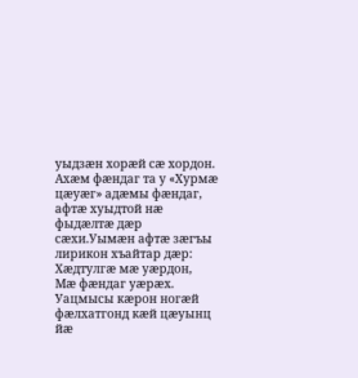уыдзæн хорæй сæ хордон.
Ахæм фæндаг та у «Хурмæ цæуæг» адæмы фæндаг, афтæ хуыдтой нæ фыдæлтæ дæр сæхи.Уымæн афтæ зæгъы лирикон хъайтар дæр:
Хæдтулгæ мæ уæрдон,
Мæ фæндаг уæрæх.
Уацмысы кæрон ногæй фæлхатгонд кæй цæуынц йæ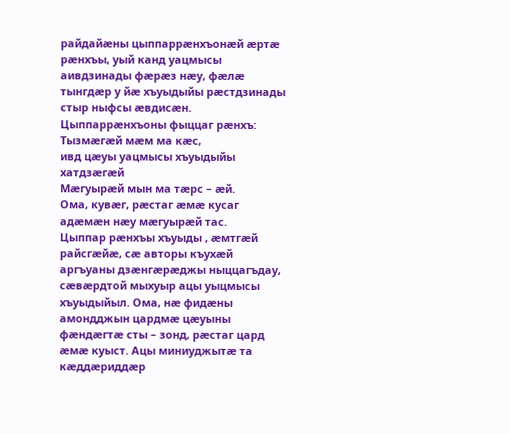райдайæны цыппаррæнхъонæй æртæ рæнхъы, уый канд уацмысы аивдзинады фæрæз нæу, фæлæ тынгдæр у йæ хъуыдыйы рæстдзинады стыр ныфсы æвдисæн. Цыппаррæнхъоны фыццаг рæнхъ:
Тызмæгæй мæм ма кæс,
ивд цæуы уацмысы хъуыдыйы хатдзæгæй
Мæгуырæй мын ма тæрс – æй.
Ома, кувæг, рæстаг æмæ кусаг адæмæн нæу мæгуырæй тас.
Цыппар рæнхъы хъуыды , æмтгæй райсгæйæ, сæ авторы къухæй аргъуаны дзæнгæрæджы ныццагъдау, сæвæрдтой мыхуыр ацы уыцмысы хъуыдыйыл. Ома, нæ фидæны амондджын цардмæ цæуыны фæндæгтæ сты – зонд, рæстаг цард æмæ куыст. Ацы миниуджытæ та кæддæриддæр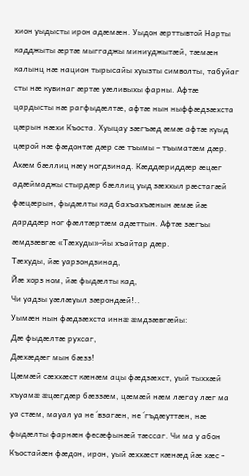хион уыдысты ирон адæмæн. Уыдон æрттывтой Нарты кадджыты æртæ мыггаджы миниуджытæй, тæмæн калынц нæ национ тырысайы хуызты символты, табуйаг сты нæ кувинаг æртæ уæливыхы фарны. Афтæ цардысты нæ рагфыдæлтæ, афтæ нын ныффæдзæхста цæрын нæхи Къоста. Хуыцау зæгъæд æмæ афтæ куыд цæрой нæ фæдонтæ дæр сæ тъымы – тъыматæм дæр.
Ахæм бæллиц нæу ногдзинад. Кæддæриддæр æцæг адæймаджы стырдæр бæллиц уыд зæххыл рæстагæй фæцæрын, фыдæлты кад бахъахъæнын æмæ йæ дарддæр ног фæлтæртæм адæттын. Афтæ зæгъы æмдзæвгæ «Тæхуды»-йы хъайтар дæр.
Тæхуды, йæ уарзондзинад,
Йæ хорз ном, йæ фыдæлты кад,
Чи уадзы уæлæуыл зæрондæй!..
Уымæн нын фæдзæхста иннæ æмдзæвгæйы:
Дæ фыдæлтæ рухсаг,
Дæхæдæг мын бæзз!
Цæмæй сæххæст кæнæм ацы фæдзæхст, уый тыххæй хъуамæ æцæгдæр бæззæм, цæмæй нæм лæгау лæг ма уа стæм, мауал уа не ´взагæн, не ´гъдæуттæн, нæ фыдæлты фарнæн фесæфынæй тæссаг. Чи ма у абон Къостайæн фæдон, ирон, уый æххæст кæнæд йæ хæс -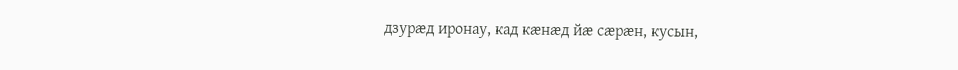дзурæд иронау, кад кæнæд йæ сæрæн, кусын,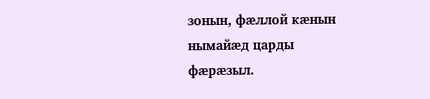зонын, фæллой кæнын нымайæд царды фæрæзыл.